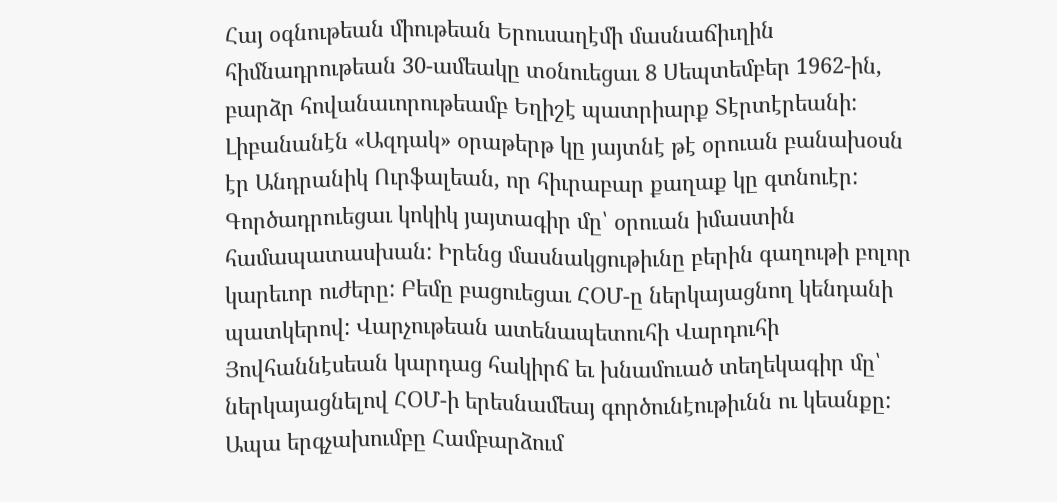Հայ օգնութեան միութեան Երուսաղէմի մասնաճիւղին հիմնադրութեան 30-ամեակը տօնուեցաւ 8 Սեպտեմբեր 1962-ին, բարձր հովանաւորութեամբ Եղիշէ պատրիարք Տէրտէրեանի:
Լիբանանէն «Ազդակ» օրաթերթ կը յայտնէ թէ օրուան բանախօսն էր Անդրանիկ Ուրֆալեան, որ հիւրաբար քաղաք կը գտնուէր: Գործադրուեցաւ կոկիկ յայտագիր մը՝ օրուան իմաստին համապատասխան: Իրենց մասնակցութիւնը բերին գաղութի բոլոր կարեւոր ուժերը: Բեմը բացուեցաւ ՀՕՄ-ը ներկայացնող կենդանի պատկերով: Վարչութեան ատենապետուհի Վարդուհի Յովհաննէսեան կարդաց հակիրճ եւ խնամուած տեղեկագիր մը՝ ներկայացնելով ՀՕՄ-ի երեսնամեայ գործունէութիւնն ու կեանքը: Ապա երգչախումբը Համբարձում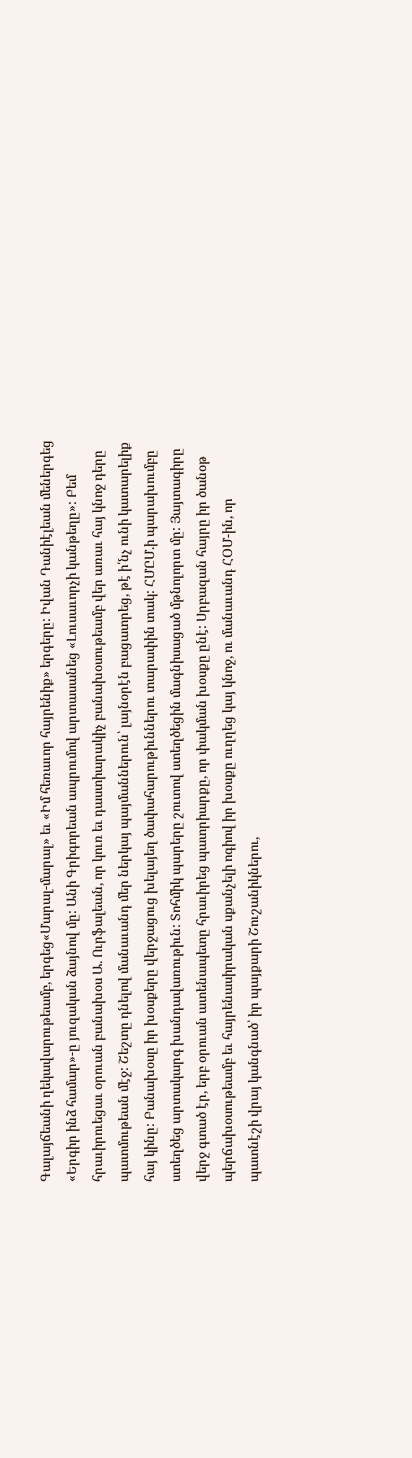Գալայճեանի ղեկավարութեամբ, երգեց«Մարալ-մարալ» եւ «Իմ հեռաւոր հայրենիք» երգերը: Իվան Դանիէլեան մեներգեց «Երգիր ինձ համար»-ը յուզական ձայնով մը: Անի Գրիգորեան ապրումով արտասանեց «Լուսաւորչի կանթեղը»: Բեմ հրաւիրուեցաւ օրուան բանախօս Ա. Ուրֆալեան, որ կուռ եւ դաստիարակիչ բանախօսութեամբ վեր առաւ հայ կնոջ դերը պատմութեան մէջ: Շեշտը դնելով մանաւանդ մեր ներկայ պայմաններուն՝ լայնօրէն բացատրեց, թէ ի՛նչ ունի կատարելիք հայ կինը: Բանախօսը իր խօսքերը վերջացուց խելայեղ ծափահարութիւններու տարափին տակ: ՀՄԸՄ.ի պարախումբը ստեղծեց արտակարգ խանդավառութիւն: Տոհմիկ պարերը շուտով ստեղծեցին մագնիսացած մթնոլորտ մը: Յայտագիրը վերջ գտած էր, երբ օրուան ատենապետը հրաւիրեց պատրիարքը, որ փակման խօսքը ընէ: Սրբազան հայրը իր ծանօթ պերճախօսութեամբ եւ հայրենասիրական սքանչելի ոգիով իր խօսքը ուղղեց կայ կնոջ, ու մանաւանդ ՀՕՄ-ին, որ պատնէշի վրայ կանգնած՝ իր պայքարի Շուշանիկներու,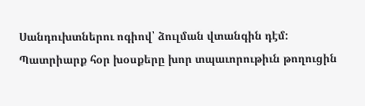Սանդուխտներու ոգիով՝ ձուլման վտանգին դէմ: Պատրիարք հօր խօսքերը խոր տպաւորութիւն թողուցին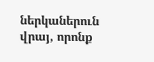ներկաներուն վրայ, որոնք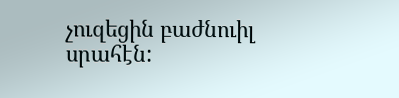չուզեցին բաժնուիլ սրահէն: